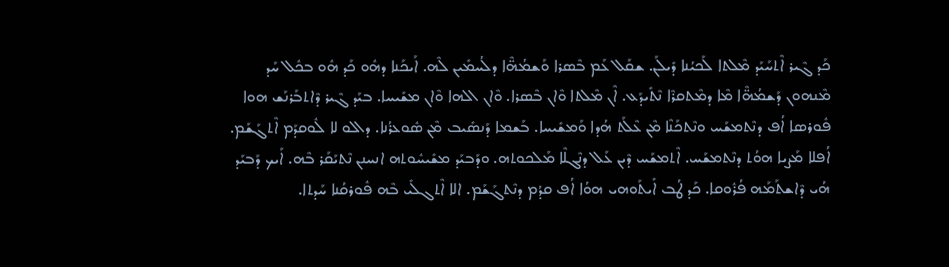ܟܰܕ ܓܶܝܪ ܐܶܬܚܰܝܰܕ ܡܶܠܬܐ ܠܰܟܝܳܢܐ ܕܺܝܠܰܢ. ܫܩܰܠ ܥܰܡ ܒܶܣܪܐ ܘܰܫܡܳܗ̈ܶܐ ܕܠܳܚܡܺܝܢ ܠܶܗ. ܐܰܝܟܰܢܐ ܕܗܽܘ ܟܰܕ ܗܽܘ ܒܟܽܠ ܚܰܕ ܡܶܢܗܘܢ ܕܰܫܡܳܗ̈ܶܐ ܡܶܐ ܕܡܶܬܩܪܶܐ ܢܶܬܺܝܕܰܥ. ܐܶܢ ܡܶܠܬܐ ܘܶܐܢ ܒܶܣܪܐ. ܘܶܐܢ ܐܠܗܐ ܘܶܐܢ ܡܫܺܝܚܐ. ܒܝܰܕ ܓܶܝܪ ܕܶܐܬܒܰܪܢܰܫ ܗܘܐ ܦܽܘܪܣܐ ܐܳܦ ܕܢܶܬܡܫܰܚ ܘܢܶܬܟܰܢܶܐ ܡܶܢ ܥܶܠܰܬ ܗܳܕܐ ܘܰܡܫܺܝܚܐ. ܒܰܫܡܐ ܕܰܢܣܺܝܒ ܡܶܢ ܣܽܘܥܪܳܢܐ. ܕܐܠܘ ܠܐ ܠܽܘܩܕܰܡ ܐܶܬܓܰܫܰܡ. ܐܳܦܠܐ ܡܰܨܝܐ ܗܘܳܬ ܕܢܶܬܡܫܰܚ. ܐܶܬܡܫܰܚ ܕܶܝܢ ܥܰܠ ܕܢܶܓܠܶܐ ܡܰܠܟܘܬܗ. ܘܕܰܒܝܰܕ ܡܫܺܝܚܽܘܬܗ ܐܢܚܢܢ ܢܶܬܝܰܩܰܪ ܒܶܗ. ܐܰܝܟ ܕܰܒܝܰܕ ܗܳܝ ܕܶܐܫܬܰܡܰܗ ܦܳܪܽܘܩܐ. ܟܰܕ ܛܳܒ ܐܺܝܬܰܘܗܝ ܗܘܳܐ ܐܳܦ ܩܕܳܡ ܕܢܶܬܓܰܫܰܡ. ܐܠܐ ܐܶܬܓܠܺܝ ܒܶܗ ܦܽܘܪܩܳܢܐ ܚܰܕܬܐ.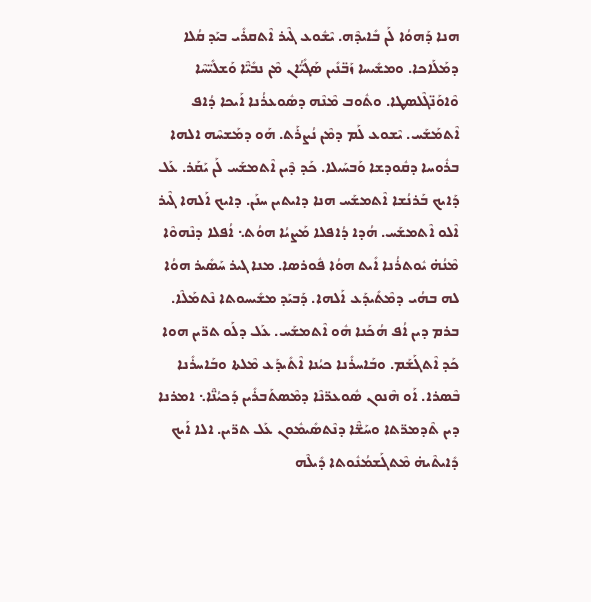ܗܢܐ ܕܰܗܘܳܐ ܠܰܢ ܒܺܐܝܕܶܗ. ܝܶܫܽܘܥ ܓܶܝܪ ܐܶܬܩܪܺܝ ܒܝܰܕ ܩܳܠܐ ܕܡܰܠܰܐܟܐ. ܘܡܫܺܝܚܐ ܙܰܒ̈ܢܺܝܢ ܣܰܓܺܝ̈ܳܐܢ ܡܶܢ ܢܒܺܝ̈ܶܐ ܘܰܫܠܺܝ̈ܚܶܐ ܘܶܐܘܰܢ̈ܓܶܠܣܛܐ. ܘܬܽܘܒ ܡܶܢܶܗ ܕܣܽܘܥܪܳܢܐ ܐܰܝܟܐ ܕܳܐܦ ܐܶܬܡܰܫܰܚ. ܝܶܫܘܥ ܠܰܡ ܕܡܶܢ ܢܳܨܪܰܬ. ܗܰܘ ܕܡܰܫܚܶܗ ܐܠܗܐ ܒܪܽܘܚܐ ܕܩܽܘܕܫܐ ܘܰܒܚܰܝܠܐ. ܟܰܕ ܕܶܝܢ ܐܶܬܡܫܰܚ ܠܰܢ ܝܰܩܰܪ. ܥܰܠ ܕܰܐܝܟ ܒܰܪܢܳܫܐ ܐܶܬܡܫܰܚ ܗܢܐ ܕܐܝܬܝܢ ܚܢܰܢ. ܕܐܝܟ ܐܰܠܗܐ ܓܶܝܪ ܐܶܠܘ ܐܶܬܡܫܰܚ. ܗܳܕܐ ܕܳܐܦܠܐ ܡܰܨܝܳܐ ܗܘܳܬ܆ ܐܳܦܠܐ ܕܢܶܗܘܶܐ ܡܶܢܳܗ̇ ܝܽܘܬܪܳܢܐ ܐܺܝܬ ܗܘܳܐ ܦܽܘܪܣܐ. ܡܢܐ ܓܝܪ ܚܰܣܺܝܪ ܗܘܳܐ ܠܗ ܒܗܳܝ ܕܡܶܬܺܝܕܰܥ ܐܰܠܗܐ. ܕܰܒܝܰܕ ܡܫܺܝܚܘܬܐ ܢܶܬܡܰܠܶܐ. ܒܪܡ ܕܝܢ ܐܳܦ ܗܳܟܰܢܐ ܗܽܘ ܐܶܬܡܫܰܚ. ܥܰܠ ܕܠܰܘ ܬܪ̈ܝܢ ܗܘܐ ܟܰܕ ܐܶܬܓܰܫܰܡ. ܘܒܰܐܚܪܺܢܐ ܟܝܳܢܐ ܐܶܬܺܝܕܰܥ ܡܶܠܬܐ ܘܒܰܐܚܪܺܢܐ ܒܶܣܪܐ. ܐܰܘ ܗܶܢܘܢ ܣܽܘܥܪ̈ܢܶܐ ܕܡܶܣܬܰܒܪܺܝܢ ܕܰܟܝܳܢ̈ܶܐ܆ ܐܡܪܢܐ ܕܝܢ ܬܶܕܡܪ̈ܬܐ ܘܚܰܫ̈ܶܐ ܕܢܶܬܣܺܝܡܽܘܢ ܥܰܠ ܬܪ̈ܝܢ. ܐܠܐ ܐܰܝܟ ܕܺܐܝܬܶܝܗ̇ ܡܶܬܓܰܫܡܳܢܽܘܬܐ ܕܺܝܠܶܗ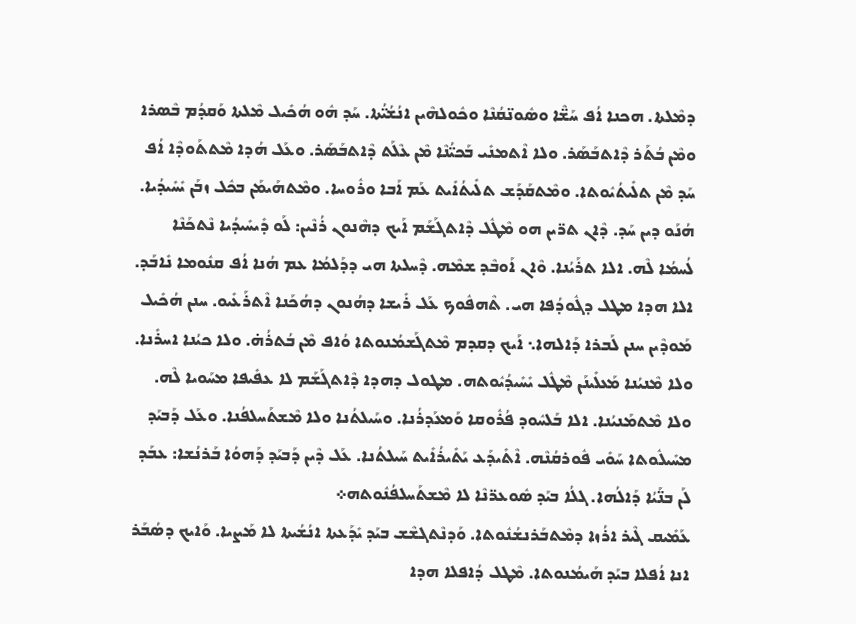ܕܡܶܠܬܐ. ܗܟܢܐ ܐܳܦ ܚܰܫ̈ܶܐ ܘܣܽܘܢ̈ܩܳܢܶܐ ܘܟܽܘܠܗܶܝܢ ܐܢܳܫܳܝ̈ܳܬܐ. ܚܰܕ ܗܽܘ ܗܳܟܺܝܠ ܡܶܠܬܐ ܘܰܩܕܳܡ ܒܶܣܪܐ ܘܡܶܢ ܒܳܬܰܪ ܕܶܐܬܒܰܣܰܪ. ܘܠܐ ܐܶܬܡܢܺܝ ܒܰܟܝ̈ܳܢܶܐ ܡܶܢ ܥܶܠܰܬ ܕܶܐܬܒܰܣܰܪ. ܘܥܰܠ ܗܳܕܐ ܡܶܬܬܰܘܕܶܐ ܐܳܦ ܚܰܕ ܡܶܢ ܬܠܺܝܬܳܝܽܘܬܐ. ܘܡܶܬܩܰܕܰܫ ܬܠܺܝܬܳܐܺܝܬ ܥܰܡ ܐܰܒܐ ܘܪܽܘܚܐ. ܘܡܶܬܗܰܝܡܰܢ ܒܟܽܠ ܙܒܰܢ ܝܺܚܺܝܕܳܝܐ. ܗܳܢܰܘ ܕܝܢ ܚܰܕ. ܕܶܐܢ ܬܪ̈ܝܢ ܗܘ ܡܶܛܽܠ ܕܶܐܬܓܰܫܰܡ ܐܰܝܟ ܕܗܶܢܘܢ ܪܳܢܶܝܢ: ܠܰܘ ܕܺܝܚܺܝܕܳܝܐ ܢܶܬܟܰܢܶܐ ܠܳܚܡܳܐ ܠܶܗ. ܐܠܐ ܬܪܰܝܳܢܐ. ܘܶܐܢ ܐܰܘܒܶܕ ܫܡܶܗ. ܕܶܚܠܬܐ ܗܝ ܕܕܰܠܡܳܐ ܥܡ ܗܳܢܐ ܐܳܦ ܩܢܽܘܡܐ ܢܺܐܒܰܕ. ܐܠܐ ܗܕܐ ܡܛܠ ܕܓܽܘܕܳܦܐ ܗܝ. ܬܶܗܦܽܘܟ ܥܰܠ ܪܺܝܫܐ ܕܗܳܢܘܢ ܕܗܳܟܰܢܐ ܐܶܬܪܰܥܺܝܘ. ܚܢܢ ܗܳܟܺܝܠ ܡܰܘܕܶܝܢ ܚܢܢ ܠܰܒܪܐ ܕܰܐܠܗܐ܆ ܐܰܝܟ ܕܩܕܡ ܡܶܬܓܰܫܡܳܢܘܬܐ ܘܳܐܦ ܡܶܢ ܒܳܬܪܳܗ̇. ܘܠܐ ܟܝܳܢܐ ܐܚܪܺܢܐ. ܘܠܐ ܡܶܢܝܳܢܐ ܡܰܥܠܺܝܢܰܢ ܡܶܛܽܠ ܝܺܚܺܝܕܳܝܽܘܬܗ. ܡܛܘܠ ܕܗܕܐ ܕܶܐܬܓܰܫܰܡ ܠܐ ܥܦܺܝܦܐ ܡܚܰܘܝܐ ܠܶܗ. ܘܠܐ ܡܶܬܡܰܢܝܳܢܐ. ܐܠܐ ܒܰܠܚܽܘܕ ܦܳܪܽܘܩܐ ܘܰܡܥܰܕܪܳܢܐ. ܘܚܰܝܠܬܳܢܐ ܘܠܐ ܡܶܫܬܰܚܠܦܳܢܐ. ܘܥܰܠ ܕܰܒܝܰܕ ܡܚܺܝܠܽܘܬܐ ܚܰܘܺܝ ܦܽܘܪܩܳܢܶܗ. ܐܶܬܺܝܕܰܥ ܝܰܬܺܝܪܳܐܺܝܬ ܚܰܝܠܬܳܢܐ. ܥܰܠ ܕܶܝܢ ܕܰܒܝܰܕ ܕܰܗܘܳܐ ܒܰܪܢܳܫܐ: ܥܒܰܕ ܠܰܢ ܒܢ̈ܰܝܳܐ ܕܰܐܠܳܗܐ. ܓܠܳܐ ܒܝܰܕ ܣܽܘܥܪ̈ܢܶܐ ܠܐ ܡܶܫܬܰܚܠܦܳܢܽܘܬܗ܀
ܥܰܡܺܝܩ ܓܶܝܪ ܐܪܳܙܐ ܕܡܶܬܒܰܪܢܫܳܢܽܘܬܐ. ܘܰܕܢܶܬܓܫܶܫ ܒܝܰܕ ܝܺܕܰܥܬܐ ܐܢܳܫܳܝܬܐ ܠܐ ܡܰܨܝܐ. ܘܰܐܝܟ ܕܣܳܒܰܪ ܐܢܐ ܐܳܦܠܐ ܒܝܰܕ ܗܰܝܡܳܢܘܬܐ. ܡܶܛܠ ܕܳܐܦܠܐ ܗܕܐ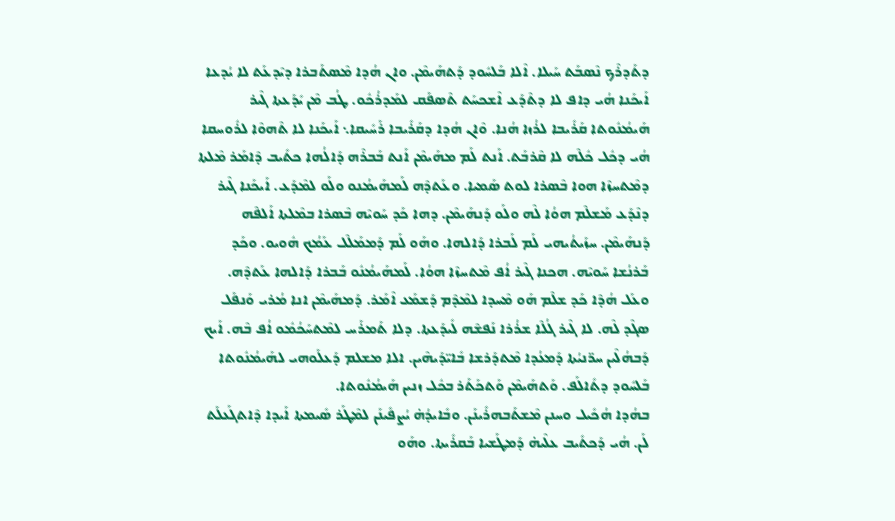ܕܬܰܕܪܶܟ ܢܶܣܒܰܬ ܚܰܝܠܐ. ܐܶܠܐ ܒܰܠܚܽܘܕ ܕܰܬܗܰܝܡܶܢ. ܘܐܢ ܗܳܕܐ ܡܶܣܬܰܒܪܐ ܕܝܶܕܥܰܬ ܠܐ ܝܳܕܥܐ ܐܰܝܟܰܢܐ ܗܳܝ ܕܐܦ ܠܐ ܕܬܶܕܰܥ ܐܶܫܟܚܰܬ ܬܶܣܦܰܩ ܠܡܰܕܪܳܟܽܘ. ܛܳܒ ܡܶܢ ܝܺܕܰܥܬܐ ܓܶܝܪ ܗܰܝܡܳܢܽܘܬܐ ܩܰܪܺܝܒܐ ܠܪܳܙܐ ܗܳܢܐ. ܘܶܐܢ ܗܳܕܐ ܕܩܰܪܺܝܒܐ ܪܰܚܺܝܩܐ܆ ܐܰܝܟܰܢܐ ܠܐ ܬܶܗܘܶܐ ܠܪܽܘܚܩܐ ܗܳܝ ܕܟܽܠ ܟܽܠܶܗ ܠܐ ܩܶܪܒܰܬ. ܐܰܢܬ ܠܰܡ ܡܗܰܝܡܶܢ ܐܰܢܬ ܒܰܒܪܶܗ ܕܰܐܠܳܗܐ ܟܬܺܝܒ ܕܶܐܡܰܪ ܡܶܠܬܐ ܕܡܶܬܚܙܶܐ ܗܘܐ ܒܶܣܪܐ ܠܘܬ ܣܰܡܝܐ. ܘܥܰܬܕܶܗ ܠܰܡܗܰܝܡܳܢܘ ܘܠܰܘ ܠܡܶܕܰܥ. ܐܰܝܟܰܢܐ ܓܶܝܪ ܕܢܶܕܰܥ ܡܰܫܠܶܡ ܗܘܳܐ ܠܶܗ ܘܠܰܘ ܕܰܢܗܰܝܡܶܢ. ܕܗܐ ܟܰܕ ܚܰܘܝܶܗ ܒܶܣܪܐ ܒܡܶܠܬܐ ܐܰܠܦܶܗ ܕܰܢܗܰܝܡܶܢ. ܚܙܰܝܬܳܝܗܝ ܠܰܡ ܠܰܒܪܐ ܕܰܐܠܗܐ. ܘܗܰܘ ܠܰܡ ܕܰܡܡܰܠܶܠ ܥܰܡܳܟ ܗܽܘܝܘ. ܘܟܰܕ ܒܰܪܢܳܫܐ ܚܰܘܝܶܗ. ܗܟܢܐ ܓܶܝܪ ܐܳܦ ܡܶܬܚܙܶܐ ܗܘܳܐ. ܠܰܡܗܰܝܡܳܢܽܘ ܒܰܒܪܐ ܕܰܐܠܗܐ ܥܰܬܕܶܗ. ܘܥܰܠ ܗܳܕܶܐ ܟܰܕ ܫܠܶܡ ܗܰܘ ܡܶܚܕܐ ܠܡܶܕܶܡ ܕܰܫܡܰܥ ܐܶܡܰܪ. ܕܰܡܗܰܝܡܶܢ ܐܢܐ ܡܳܪܝ ܘܰܢܦܰܠ ܣܓܶܕ ܠܶܗ. ܠܐ ܓܶܝܪ ܓܳܠܶܐ ܫܪܳܪܐ ܢܰܦܫܶܗ ܠܺܝܕܰܥܬܐ. ܕܠܐ ܬܰܡܪܰܚ ܠܡܶܬܚܰܟܳܡܽܘ ܐܳܦ ܒܶܗ. ܐܰܝܟ ܕܰܒܗܳܠܶܝܢ ܚܪ̈ܢܝܳܬܐ ܕܰܡܥܳܕܐ ܡܶܬܕܰܪܫܐ ܒܺܐܝ̈ܕܰܝܗܶܝܢ. ܐܠܐ ܡܫܠܡ ܕܰܥܠܰܘܗܝ ܠܗܰܝܡܳܢܽܘܬܐ ܒܰܠܚܽܘܕ ܕܬܺܐܠܰܦ. ܘܰܬܗܰܝܡܶܢ ܘܰܬܟܰܬܰܪ ܒܟܽܠ ܙܢܝܢ ܗܰܝܡܳܢܽܘܬܐ.
ܒܗܳܕܐ ܗܳܟܺܝܠ ܘܚܢܢ ܡܶܫܬܰܒܗܪܺܝܢܰܢ. ܘܒܺܐܝܕܳܗ̇ ܝܳܨܦܺܝܢܰܢ ܠܡܶܛܰܪ ܣܺܝܡܬܐ ܐܰܝܕܐ ܕܶܐܬܓܰܥܠܰܬ ܠܰܢ. ܗܳܝ ܕܰܟܬܺܝܒ ܥܠܶܝܗ̇ ܕܰܡܛܰܫܝܐ ܒܰܩܪܺܝܬܐ. ܘܗܰܘ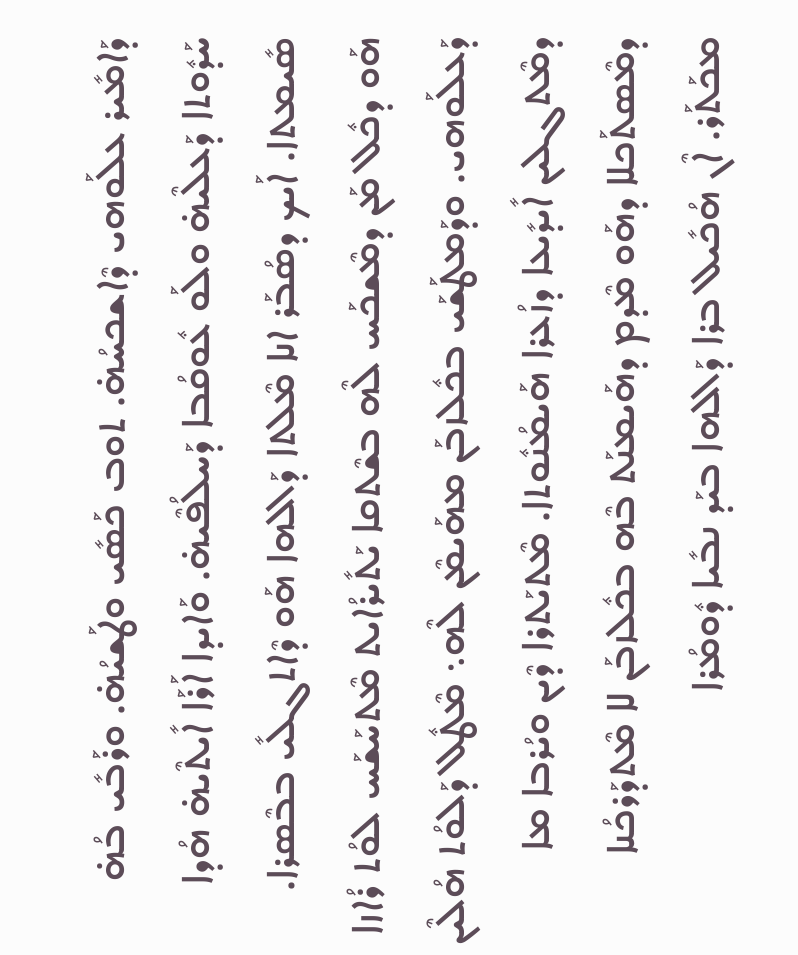ܕܰܐܡܺܝܪ ܥܠܰܘܗܝ ܕܶܐܫܟܚܳܗ̇. ܬܘܒ ܟܰܣܺܝ ܘܛܰܫܝܳܗ̇. ܘܪܰܒܺܝ ܒܳܗ̇ ܚܰܕܽܘܬܐ ܕܰܥܠܶܝܗ̇ ܘܠܰܘ ܥܽܘܩܳܒܐ ܕܰܚܠܳܦܶܝܗ̇. ܘܰܐܝܕܐ ܐܰܪܰܐ ܐܺܝܬܶܝܗ̇ ܗܳܕܐ ܣܺܝܡܬܐ. ܐܰܝܟ ܕܣܳܒܰܪ ܐܢܐ ܡܶܠܬܐ ܕܰܐܠܗܐ ܗܰܘ ܕܶܐܬܓܠܺܝ ܒܒܶܣܪܐ. ܗܰܘ ܕܟܽܠ ܡܰܢ ܕܡܶܫܟܰܚ ܠܶܗ ܒܫܶܬܩܐ ܝܰܬܺܝܪܳܐܝܬ ܡܶܬܚܰܫܰܚ ܠܘܳܬ ܪܳܐܙܐ ܕܰܥܠܰܘܗܝ. ܘܕܰܡܛܰܫܰܝ ܒܟܽܠܙܒܰܢ ܡܗܰܝܡܶܢ ܠܶܗ܆ ܡܶܛܽܠ ܕܰܠܘܳܬ ܗܳܠܶܝܢ ܕܡܶܬܓܠܝܢ ܐܺܝܕܺܝܥܐ ܕܙܳܥܪܐ ܗܰܝܡܳܢܽܘܬܐ. ܡܶܬܝܰܬܪܐ ܕܶܝܢ ܘܝܳܪܒܐ ܡܐ ܕܡܶܣܬܰܟܠܐ ܕܗܰܘ ܡܶܕܡ ܕܗܰܝܡܢܰܬ ܒܶܗ ܒܟܽܠܙܒܰܢ ܠܐ ܡܶܬܕܰܪܟܳܢܐ ܡܟܰܬܰܪ. ܐܶܢ ܗܳܟܺܝܠ ܒܪܐ ܕܰܐܠܗܐ ܒܝܰܕ ܢܒܺܝܐ ܕܽܘܡܳܪܐ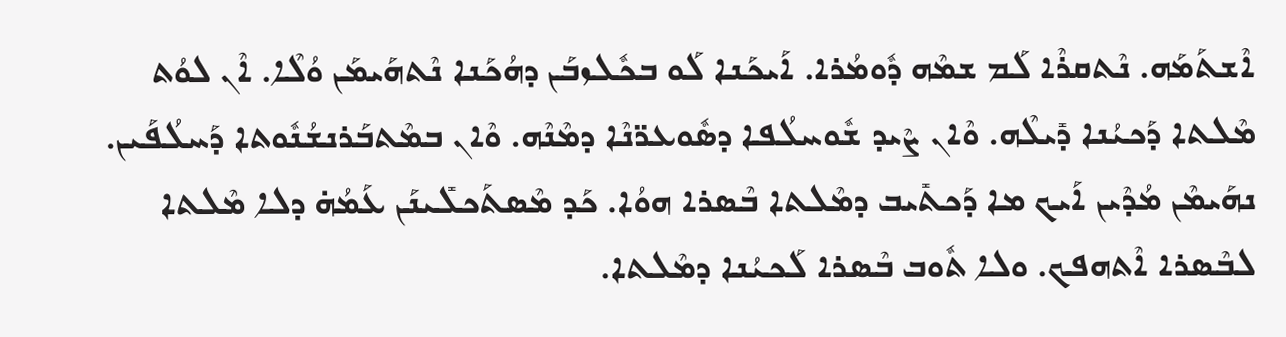ܐܶܫܬܰܡܰܗ. ܢܶܬܩܪܶܐ ܠܰܡ ܫܡܶܗ ܕܽܘܡܳܪܐ. ܐܰܝܟܰܢܐ ܠܰܘ ܒܟܽܠܙܒܰܢ ܕܗܳܟܰܢܐ ܢܶܬܗܰܝܡܰܢ ܘܳܠܶܐ. ܐܶܢ ܠܘܳܬ ܡܶܠܬܐ ܕܰܟܝܳܢܐ ܕܺܝܠܶܗ. ܘܶܐܢ ܨܶܝܕ ܫܽܘܚܠܳܦܐ ܕܣܽܘܥܪ̈ܢܶܐ ܕܡܶܢܶܗ. ܘܶܐܢ ܒܡܶܬܒܰܪܢܫܳܢܽܘܬܐ ܕܰܚܠܳܦܰܝܢ. ܢܗܰܝܡܶܢ ܡܳܕܶܝܢ ܐܰܝܟ ܡܐ ܕܰܟܬܺܝܒ ܕܡܶܠܬܐ ܒܶܣܪܐ ܗܘܳܐ. ܟܰܕ ܡܶܣܬܰܟܠܺܝܢܰܢ ܥܰܡܳܗ̇ ܕܠܐ ܡܶܠܬܐ ܠܒܶܣܪܐ ܐܶܬܗܦܟ. ܘܠܐ ܬܽܘܒ ܒܶܣܪܐ ܠܰܟܝܳܢܐ ܕܡܶܠܬܐ.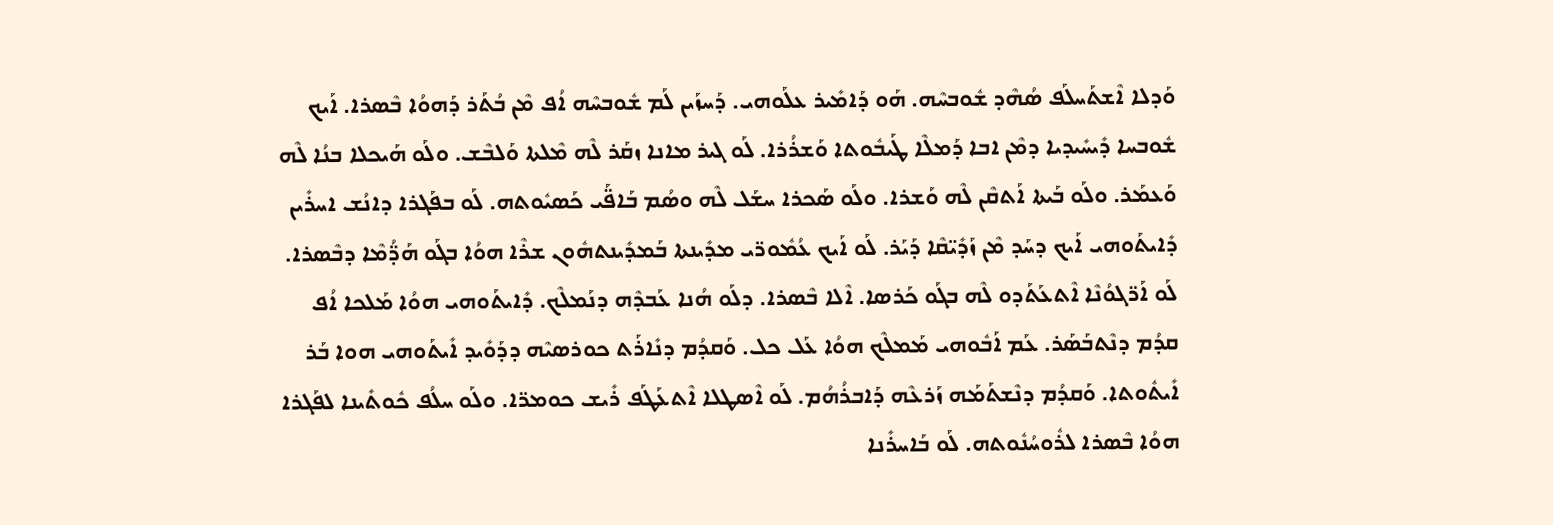ܘܰܕܠܐ ܐܶܫܬܰܚܠܰܦ ܣܳܗܶܕ ܫܽܘܒܚܶܗ. ܗܰܘ ܕܰܐܡܺܝܪ ܥܠܰܘܗܝ. ܕܰܚܙܰܝܢ ܠܰܡ ܫܽܘܒܚܶܗ ܐܳܦ ܡܶܢ ܒܳܬܰܪ ܕܰܗܘܳܐ ܒܶܣܪܐ. ܐܰܝܟ ܫܽܘܒܚܐ ܕܺܝܚܺܝܕܝܐ ܕܡܶܢ ܐܒܐ ܕܰܡܠܶܐ ܛܰܝܒܽܘܬܐ ܘܰܫܪܳܪܐ. ܠܰܘ ܓܝܪ ܡܐܢܐ ܙܩܰܪ ܠܶܗ ܡܶܠܬܐ ܘܰܠܒܶܫ. ܘܠܰܘ ܗܰܝܟܠܐ ܒܢܳܐ ܠܶܗ ܘܰܥܡܰܪ. ܘܠܰܘ ܒܰܝܬܐ ܐܰܬܩܶܢ ܠܶܗ ܘܰܫܪܐ. ܘܠܰܘ ܣܰܟܪܐ ܚܫܰܠ ܠܶܗ ܘܣܳܡ ܒܰܐܦ̈ܰܝ ܟܰܣܝܽܘܬܗ. ܠܰܘ ܒܦܰܓܪܐ ܕܐܢܳܫ ܐܚܪܺܝܢ ܕܺܐܝܬܰܘܗܝ ܐܰܝܟ ܕܚܰܕ ܡܶܢ ܙܰܕܺܝ̈ܩܶܐ ܕܰܝܰܪ. ܠܰܘ ܐܰܝܟ ܥܳܡܽܘܪ̈ܝ ܡܕܺܝܢܬܐ ܒܰܡܕܺܝܢܬܗܽܘܢ ܫܪܶܐ ܗܘܳܐ ܒܓܰܘ ܗܰܕ̈ܳܡܶܐ ܕܒܶܣܪܐ. ܠܰܘ ܐܰܪ̈ܓܘܳܢܶܐ ܐܶܬܥܰܬܰܕܘ ܠܶܗ ܒܓܰܘ ܟܰܪܣܐ. ܐܶܠܐ ܒܶܣܪܐ. ܕܠܰܘ ܗܳܢܐ ܥܰܒܕܶܗ ܕܢܰܡܠܶܟ. ܕܺܐܝܬܰܘܗܝ ܗܘܳܐ ܡܰܠܟܐ ܐܳܦ ܩܕܳܡ ܕܢܶܬܒܰܣܰܪ. ܥܰܡ ܐܰܒܽܘܗܝ ܡܰܡܠܶܟ ܗܘܳܐ ܥܰܠ ܟܠ. ܘܰܩܕܳܡ ܕܢܺܐܪܰܬ ܟܘܪܣܝܶܗ ܕܕܰܘܺܝܕ ܐܺܝܬܰܘܗܝ ܗܘܐ ܒܰܪ ܐܺܝܬܽܘܬܐ. ܘܰܩܕܳܡ ܕܢܶܫܬܰܡܰܗ ܙܰܪܥܶܗ ܕܰܐܒܪܳܗܳܡ. ܠܰܘ ܐܶܣܛܠܐ ܐܶܬܥܰܛܰܦ ܪܺܝܫ ܟܘܡܪ̈ܐ. ܘܠܰܘ ܚܠܳܦ ܟܽܘܬܺܝܢܐ ܠܦܰܓܪܐ ܗܘܳܐ ܒܶܣܪܐ ܠܪܽܘܚܳܢܽܘܬܗ. ܠܰܘ ܒܰܐܚܪܺܢܐ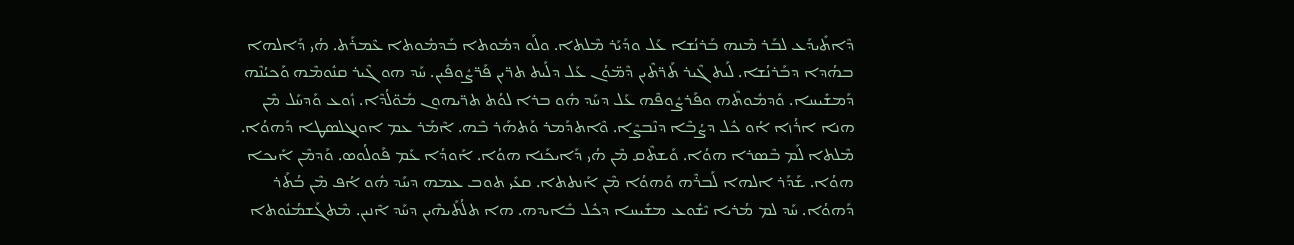ܕܶܐܬܺܝܕܰܥ ܠܒܰܪ ܡܶܢܗ ܒܰܪܢܳܫܐ ܥܰܠ ܘܕܰܝܰܪ ܡܶܠܬܐ. ܘܠܰܘ ܕܡܽܘܬܐ ܒܰܕܡܽܘܬܐ ܥܶܡܪܰܬ. ܗܳܝ ܕܰܐܠܗܐ ܒܗܳܕܐ ܕܒܰܪܢܳܫܐ. ܠܰܝܬ ܓܶܝܪ ܬܰܪ̈ܬܶܝܢ ܕܶܡ̈ܘܳܢ ܥܰܠ ܕܠܰܝܬ ܬܪ̈ܝܢ ܦܰܪ̈ܨܽܘܦܺܝܢ. ܚܰܕ ܗܘ ܓܶܝܪ ܩܢܽܘܡܶܗ ܘܰܟܝܳܢܶܗ ܕܰܡܫܺܝܚܐ. ܘܰܕܡܽܘܬܶܗ ܘܦܰܪܨܽܘܦܶܗ ܥܰܠ ܕܚܰܕ ܗܽܘ ܒܪܐ ܠܘܳܬ ܬܪ̈ܝܗܘܢ ܡܰܘ̈ܠܳܕܶܐ. ܙܽܘܥ ܘܰܕܚܰܠ ܡܶܢ ܗܢܐ ܐܪܳܙܐ ܐܳܘ ܟܽܠ ܕܨܳܒܶܐ ܕܢܶܒܨܶܐ. ܘܶܐܬܕܰܡܪ ܘܰܬܗܰܪ ܒܶܗ. ܐܶܡܰܪ ܥܡ ܐܘܢܓܠܣܛܐ ܕܰܗܘܳܐ. ܡܶܠܬܐ ܠܰܡ ܒܶܣܪܐ ܗܘܳܐ. ܘܰܫܬܶܩ ܡܶܢ ܗܳܝ ܕܰܐܝܟܰܢܐ ܗܘܳܐ. ܐܰܘܕܳܐ ܥܰܡ ܦܰܘܠܳܘܣ. ܘܰܕܡܶܢ ܐܰܝܟܐ ܗܘܳܐ. ܫܰܕܰܪ ܐܠܗܐ ܠܰܒܪܶܗ ܘܰܗܘܳܐ ܡܶܢ ܐܰܢܬܬܐ. ܩܥܺܝ ܬܘܒ ܥܡܗ ܕܚܰܕ ܗܽܘ ܐܳܦ ܡܶܢ ܒܳܬܰܪ ܕܰܗܘܳܐ. ܚܰܕ ܠܡ ܡܳܪܝܐ ܝܶܫܽܘܥ ܡܫܺܝܚܐ ܕܟܽܠ ܒܺܐܝܕܗ. ܗܐ ܬܠܳܬܰܝܗܶܝܢ ܕܚܰܕ ܐܶܢܝܢ. ܡܶܬܓܰܫܡܳܢܽܘܬܐ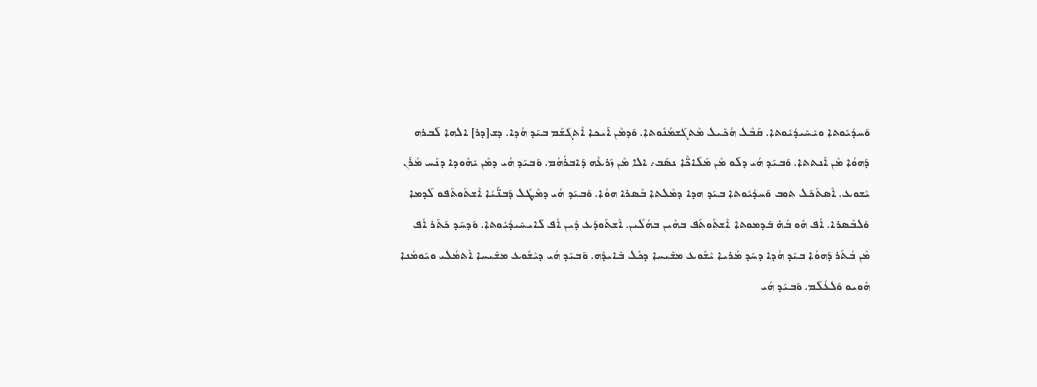ܘܰܚܕܳܝܽܘܬܐ ܘܝܺܚܺܝܕܳܝܽܘܬܐ. ܩܰܒܶܠ ܗܳܟܺܝܠ ܡܶܬܓܰܫܡܳܢܽܘܬܐ. ܘܰܕܡܶܢ ܐܰܝܟܐ ܐܶܬܓܰܫܰܡ ܒܝܰܕ ܗܳܕܐ. ܕܫ[ܕܪ] ܐܠܗܐ ܠܰܒܪܗ ܕܰܗܘܳܐ ܡܶܢ ܐܰܢܬܬܐ. ܘܰܒܝܰܕ ܗܳܝ ܕܠܰܘ ܡܶܢ ܡܰܠܰܐܟ̈ܶܐ ܢܣܰܒ܇ ܐܠܐ ܡܶܢ ܙܰܪܥܶܗ ܕܰܐܒܪܳܗܳܡ. ܘܰܒܝܰܕ ܗܳܝ ܕܡܶܢ ܝܺܗܽܘܕܐ ܕܢܰܚ ܡܳܪܰܢ ܝܶܫܘܥ. ܐܶܣܬܰܟܰܠ ܬܘܒ ܘܰܚܕܳܝܽܘܬܐ ܒܝܰܕ ܗܕܐ ܕܡܶܠܬܐ ܒܶܣܪܐ ܗܘܳܐ. ܘܰܒܝܰܕ ܗܳܝ ܕܡܶܛܽܠ ܕܰܒܢ̈ܰܝܳܐ ܐܶܫܬܰܘܬܰܦܘ ܠܰܕܡܐ ܘܰܠܒܶܣܪܐ. ܐܳܦ ܗܽܘ ܒܳܗ̇ ܒܰܕܡܘܬܐ ܐܶܫܬܰܘܬܰܦ ܒܗܶܝܢ ܒܗܳܠܶܝܢ. ܐܶܫܬܰܘܕܰܥ ܕܶܝܢ ܐܳܦ ܠܺܐܝܚܺܝܕܳܝܽܘܬܐ. ܘܰܕܚܰܕ ܟܰܬܰܪ ܐܳܦ ܡܶܢ ܒܳܬܰܪ ܕܰܗܘܳܐ ܒܝܰܕ ܗܳܕܐ ܕܚܰܕ ܡܳܪܝܐ ܝܶܫܽܘܥ ܡܫܺܝܚܐ ܕܟܽܠ ܒܺܐܝܕܶܗ. ܘܰܒܝܰܕ ܗܳܝ ܕܝܶܫܽܘܥ ܡܫܺܝܚܐ ܐܶܬܡܳܠܝ ܘܝܰܘܡܳܢܐ ܗܽܘܝܘ ܘܰܠܥܳܠܰܡ. ܘܰܒܝܰܕ ܗܳܝ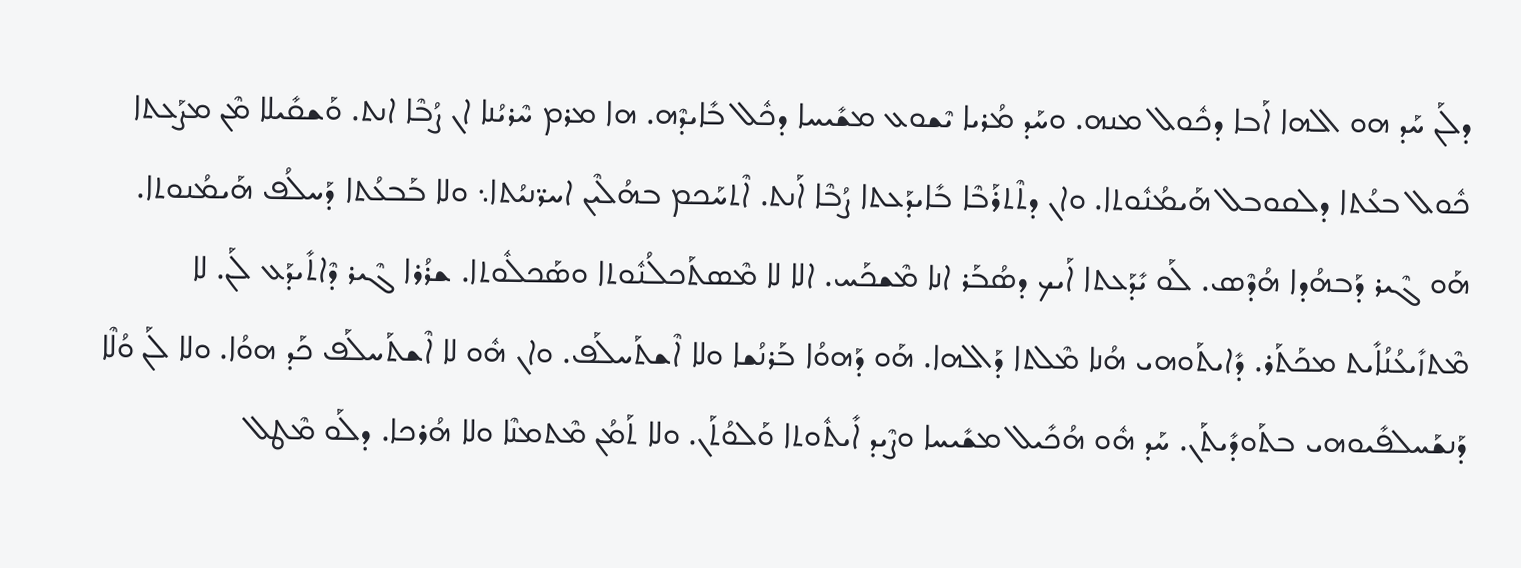ܕܠܰܢ ܚܰܕ ܗܘ ܐܠܗܐ ܐܰܒܐ ܕܟܽܘܠ ܡܢܗ. ܘܚܰܕ ܡܳܪܝܐ ܝܶܫܘܥ ܡܫܺܝܚܐ ܕܟܽܠ ܒܺܐܝܕܶܗ. ܗܐ ܡܪܡ ܚܶܪܝܳܢܐ ܐܢ ܨܳܒܶܐ ܐܢܬ. ܘܰܫܩܺܝܠܐ ܡܶܢ ܡܨܰܥܬܐ ܟܽܘܠ ܒܥܳܬܐ ܕܠܩܘܒܠ ܗܰܝܡܳܢܽܘܬܐ. ܘܐܢ ܕܬܶܬܪܰܒܶܐ ܒܺܐܝܕܰܥܬܐ ܨܳܒܶܐ ܐܰܢܬ. ܐܶܬܚܰܟܡ ܒܗܳܠܶܝܢ ܐܚܪ̈ܢܝܳܬܐ܆ ܘܠܐ ܒܰܒܥܳܬܐ ܕܰܚܠܳܦ ܗܰܝܡܳܢܘܬܐ. ܗܰܘ ܓܶܝܪ ܕܰܒܗܳܕܐ ܗܳܕܶܣ. ܠܰܘ ܝܺܕܰܥܬܐ ܐܰܝܟ ܕܣܳܒܰܪ ܐܢܐ ܡܶܫܟܰܚ. ܐܠܐ ܠܐ ܡܶܣܬܰܟܠܳܢܽܘܬܐ ܘܣܰܟܠܽܘܬܐ. ܫܪܳܪܐ ܓܶܝܪ ܕܶܐܬܺܝܕܰܥ ܠܰܢ. ܠܐ ܡܶܬܙܺܝܥܳܢܳܐܺܝܬ ܡܟܰܬܰܪ. ܕܺܐܝܬܰܘܗܝ ܗܳܢܐ ܡܶܠܬܐ ܕܰܐܠܗܐ. ܗܰܘ ܕܰܗܘܳܐ ܒܰܪܢܳܫܐ ܘܠܐ ܐܶܫܬܰܚܠܰܦ. ܘܐܢ ܗܽܘ ܠܐ ܐܶܫܬܰܚܠܰܦ ܟܰܕ ܗܘܳܐ. ܘܠܐ ܠܰܢ ܘܳܠܶܐ ܕܰܢܫܰܚܠܦܺܝܘܗܝ ܒܬܰܘܕܺܝܬܰܢ. ܚܰܕ ܗܽܘ ܗܳܟܺܝܠ ܡܫܺܝܚܐ ܘܨܶܝܕ ܐܺܝܬܽܘܬܐ ܘܰܠܘܳܬܰܢ. ܘܠܐ ܬܰܡܳܢ ܡܶܬܡܢܶܐ ܘܠܐ ܗܳܪܟܐ. ܕܠܰܘ ܡܶܛܠ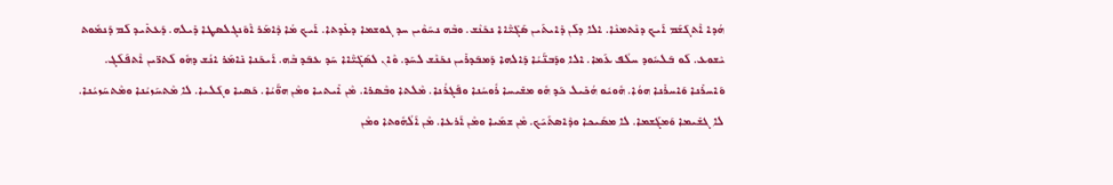ܗܳܕܐ ܐܶܬܓܰܫܰܡ ܐܰܝܟ ܕܢܶܬܡܢܶܐ. ܐܠܐ ܕܠܰܢ ܕܺܐܝܬܰܝܢ ܣܰܓܺܝ̈ܶܐܐ ܢܟܰܢܶܫ. ܘܒܶܗ ܢܚܰܘܶܝܢ ܚܕ ܓܘܫܡܐ ܕܥܺܕܬܐ. ܐܰܝܟ ܡܳܐ ܕܶܐܡܰܪ ܐܶܘܰܢܓܠܣܛܐ ܕܺܝܠܗ. ܕܰܥܬܺܝܕ ܠܰܡ ܕܰܢܡܽܘܬ ܝܶܫܘܥ. ܠܰܘ ܒܰܠܚܽܘܕ ܚܠܳܦ ܥܰܡܐ. ܐܠܐ ܘܕܰܒܢ̈ܰܝܳܐ ܕܰܐܠܗܐ ܕܰܡܒܰܕܪܺܝܢ ܢܟܰܢܶܫ ܠܚܰܕ. ܘܶܐܢ ܠܣܰܓܺܝ̈ܶܐܐ ܚܰܕ ܥܒܰܕ ܒܶܗ. ܐܰܝܟܰܢܐ ܢܺܐܡܰܪ ܐܢܳܫ ܕܗܽܘ ܠܰܬܪ̈ܝܢ ܐܶܬܦܰܠܰܓ. ܘܰܐܚܪܺܢܐ ܘܰܐܚܪܺܢܐ ܗܘܳܐ. ܗܽܘܝܽܘ ܗܳܟܺܝܠ ܟܰܕ ܗܽܘ ܡܫܺܝܚܐ ܪܽܘܚܳܢܐ ܘܦܰܓܪܳܢܐ. ܡܶܠܬܐ ܘܒܶܣܪܐ. ܡܶܢ ܐܺܝܬܝܐ ܘܡܶܢ ܗܘ̈ܰܝܳܐ. ܟܰܣܝܐ ܘܓܰܠܝܐ. ܠܐ ܡܶܬܚܰܙܝܳܢܐ ܘܡܶܬܚܰܙܝܳܢܐ. ܠܐ ܓܫܺܝܡܐ ܘܰܡܓܰܫܡܐ. ܠܐ ܡܣܰܝܟܐ ܘܕܶܐܣܬܰܝܰܟ. ܡܶܢ ܫܡܰܝܐ ܘܡܶܢ ܐܰܪܥܐ. ܡܶܢ ܐܰܠܳܗܽܘܬܐ ܘܡܶܢ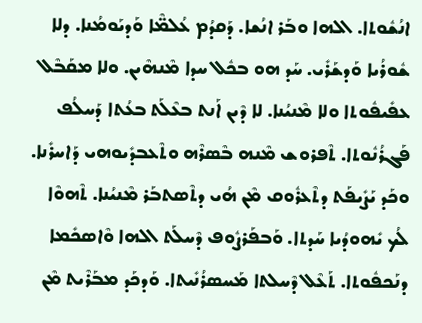ܐܢܳܫܽܘܬܐ. ܐܠܗܐ ܘܒܰܪ ܐܢܳܫܐ. ܕܰܩܕܳܡ ܥܳܠܡ̈ܶܐ ܘܰܕܝܰܘܡܳܢܐ. ܕܠܐ ܫܽܘܪܳܝܐ ܘܰܕܫܰܪܺܝ. ܚܰܕ ܗܘ ܒܟܽܠ ܚܕܐ ܡܶܢܗܶܝܢ. ܘܠܐ ܡܩܰܒܶܠ ܥܦܺܝܦܽܘܬܐ ܘܠܐ ܡܶܢܝܳܢܐ. ܠܐ ܕܶܝܢ ܐܰܢܬ ܒܥܶܠܰܬ ܒܥܳܬܐ ܕܰܚܠܳܦ ܦܰܓܪܳܢܽܘܬܐ. ܬܶܦܪܘܫ ܡܶܢܗ ܒܶܣܪܶܗ ܘܬܶܥܒܕܺܝܘܗܝ ܕܰܐܚܪܺܢܐ. ܘܟܰܕ ܝܰܨܺܝܦܰܬ ܕܬܶܥܪܽܘܩ ܡܶܢ ܗܳܝ ܕܬܶܣܬܒܰܪ ܡܶܢܝܳܢܐ. ܬܶܗܘܶܐ ܠܳܟ ܝܺܗܘܕܳܝܐ ܚܰܕܬܐ. ܘܰܒܦܰܪܨܽܘܦ ܕܶܚܠܰܬ ܐܠܗܐ ܘܶܐܣܟܺܡܐ ܕܢܰܟܦܽܘܬܐ. ܬܰܥܶܠ ܕܶܚܠܬܐ ܡܰܚܣܪܳܢܺܝܬܐ. ܘܰܕܟܰܕ ܡܒܰܪܶܝܬ ܡܶܢ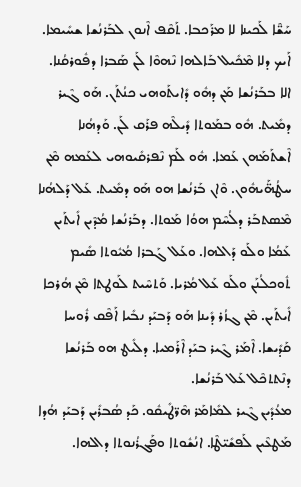ܚܰܫ̈ܶܐ ܠܰܟܝܢܐ ܠܐ ܡܪܰܟܒܐ. ܬܰܩܶܦ ܐܶܢܘܢ ܠܒܰܪܢܳܫܐ ܫܚܺܝܡܐ. ܐܰܝܟ ܕܠܐ ܡܶܟܺܝܠ ܒܰܐܠܗܐ ܢܶܗܘܶܐ ܠܰܢ ܣܰܒܪܐ ܕܦܽܘܪܩܳܢܐ. ܐܠܐ ܒܒܰܪܢܳܫܐ ܡܰܢ ܕܗܽܘ ܕܺܐܝܬܰܘܗܝ ܟܢܳܬܰܢ. ܗܰܘ ܓܶܝܪ ܕܡܺܝܬ. ܗܽܘ ܒܡܰܘܬܐ ܕܺܝܠܶܗ ܦܪܰܩ ܠܰܢ. ܘܰܕܗܳܢܐ ܐܶܫܬܰܡܰܗܢ ܥܰܡܐ. ܗܽܘ ܠܰܡ ܢܶܦܪܩܺܝܘܗܝ ܠܥܰܡܗ ܡܶܢ ܚܛܳܗ̈ܰܝܗܽܘܢ. ܘܶܐܢ ܒܰܪܢܳܫܐ ܗܘ ܗܰܘ ܕܡܺܝܬ. ܥܰܠ ܕܰܠܗܳܢܐ ܡܶܣܬܒܰܪ ܕܠܳܚܶܡ ܗܘܳܐ ܡܰܘܬܐ. ܕܒܰܪܢܳܫܐ ܡܳܕܶܝܢ ܐܺܝܬܰܝܢ ܥܰܡܳܐ ܘܠܰܘ ܕܰܐܠܗܐ. ܘܥܰܠ ܓܰܒܪܐ ܡܳܝܽܘܬܐ ܣܺܝܡ ܬܽܘܟܠܳܢܰܢ ܘܠܰܘ ܥܰܠ ܡܳܪܝܐ. ܘܰܬܚܶܝܬ ܠܰܘܛܬܐ ܡܶܢ ܗܳܪܟܐ ܐܺܝܬܰܝܢ. ܡܶܢ ܓܙܳܪ ܕܺܝܢܐ ܗܰܘ ܕܰܒܝܰܕ ܢܒܺܝܐ ܐܰܦܶܩ ܪܽܘܚܐ ܩܰܕܺܝܫܐ. ܐܶܡܰܪ ܓܶܝܪ ܒܝܰܕ ܐܶܪܰܡܝܐ. ܕܠܺܝܛ ܗܘ ܒܰܪܢܳܫܐ ܕܢܶܬܬܟܶܠ ܥܰܠ ܒܰܪܢܳܫܐ.
ܡܥܳܕܺܝܢ ܓܶܝܪ ܠܡܺܐܡܰܪ ܗܶܪ̈ܛܺܝܩܽܘ. ܟܰܕ ܣܳܒܪܺܝܢ ܕܰܒܝܰܕ ܗܳܕܐ ܡܰܛܥܶܝܢ ܠܰܦܫܺܝ̈ܛܶܐ. ܐܢܳܫܽܘܬܐ ܘܦܰܓܪܳܢܘܬܐ ܕܐܠܗܐ.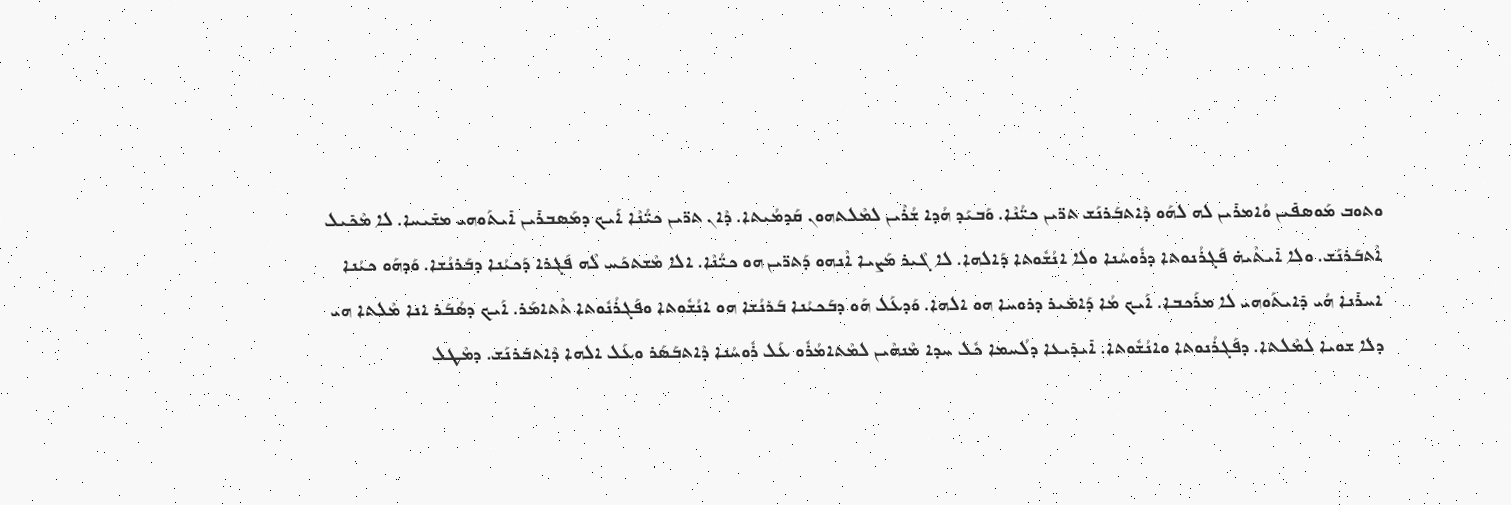ܘܬܘܒ ܡܰܘܣܦܺܝܢ ܘܳܐܡܪܺܝܢ ܠܗ ܠܗܰܘ ܕܶܐܬܒܰܪܢܰܫ ܬܪ̈ܝܢ ܟܝ̈ܳܢܶܐ. ܘܰܒܝܰܕ ܗܳܕܐ ܫܳܪܶܝܢ ܠܡܶܠܬܗܘܢ ܩܰܕܡܳܝܬܐ. ܕܶܐܢ ܬܪ̈ܝܢ ܟܝ̈ܳܢܶܐ ܐܰܝܟ ܕܡܰܣܒܪܺܝܢ ܐܺܝܬܰܘܗܝ ܡܫܺܝܚܐ. ܠܐ ܡܶܟܺܝܠ ܐܶܬܒܰܪܢܰܫ. ܘܠܐ ܐܺܝܬܶܝܗ̇ ܦܰܓܪܳܢܘܬܐ ܕܪܽܘܚܳܢܐ ܘܠܐ ܐܢܳܫܽܘܬܐ ܕܰܐܠܗܐ. ܠܐ ܓܶܝܪ ܡܰܨܝܐ ܐܶܢܗܘ ܕܰܬܪ̈ܝܢ ܗܘ ܟܝ̈ܳܢܶܐ. ܐܠܐ ܡܶܫܬܟܰܚ ܠܶܗ ܦܰܓܪܐ ܕܰܟܝܳܢܐ ܕܒܰܪܢܳܫܐ. ܘܰܕܗܰܘ ܟܝܳܢܐ ܐܚܪܺܢܐ ܗܳܝ ܕܺܐܝܬܰܘܗܝ ܠܐ ܡܪܰܟܒܐ. ܐܰܝܟ ܡܳܐ ܕܰܐܡܺܝܪ ܕܪܘܚܐ ܗܘ ܐܠܗܐ. ܘܰܕܥܰܠ ܗܰܘ ܕܒܰܟܝܳܢܐ ܒܰܪܢܳܫܐ ܗܘ ܐܢܳܫܽܘܬܐ ܘܦܰܓܪܳܢܽܘܬܐ ܬܶܬܐܡܰܪ. ܐܰܝܟ ܕܣܳܒܰܪ ܐܢܐ ܡܶܠܬܐ ܗܝ ܕܠܐ ܫܘܝܐ ܠܡܶܠܬܐ. ܕܦܰܓܪܳܢܘܬܐ ܘܐܢܳܫܽܘܬܐ. ܐܺܝܕܺܝܥܐ ܕܠܳܚܡܐ ܟܽܠ ܚܕܐ ܡܶܢܗܶܝܢ ܠܡܶܬܐܡܳܪܽܘ ܥܰܠ ܪܽܘܚܳܢܐ ܕܶܐܬܒܰܣܰܪ ܘܥܰܠ ܐܠܗܐ ܕܶܐܬܒܰܪܢܰܫ. ܕܡܶܛܠ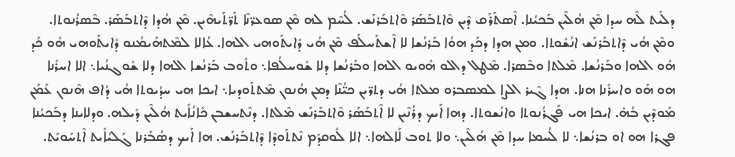ܕܠܰܝܬ ܠܶܗ ܚܕܐ ܡܶܢ ܗܳܠܶܝܢ ܒܰܟܝܳܢܐ. ܐܶܣܬܰܪܰܩ ܕܶܝܢ ܘܶܐܬܒܰܣܰܪ ܘܶܐܬܒܰܪܢܰܫ. ܠܳܚܶܡ ܠܗ ܡܶܢ ܣܘܥܪ̈ܢܶܐ ܬܰܪ̈ܬܰܝܗܶܝܢ. ܡܶܢ ܗܳܕܐ ܕܶܐܬܒܰܣܰܪ. ܒܶܣܪܳܢܘܬܐ. ܘܡܶܢ ܗܳܝ ܕܶܐܬܒܰܪܢܰܫ ܐܢܳܫܽܘܬܐ. ܘܡܢ ܗܕܐ ܕܟܰܕ ܗܘܳܐ ܒܰܪܢܳܫܐ ܠܐ ܐܶܫܬܰܚܠܰܦ ܡܶܢ ܗܳܝ ܕܺܐܝܬܰܘܗܝ ܐܠܗܐ. ܥܳܐܠܐ ܠܡܶܬܗܰܝܡܳܢܘ ܕܺܐܝܬܰܘܗܝ ܗܽܘ ܟܰܕ ܗܽܘ ܐܠܗܐ ܘܒܰܪܢܳܫܐ. ܡܶܠܬܐ ܘܒܶܣܪܐ. ܡܶܛܠ ܕܐܠܘ ܗܽܘܝܘ ܐܠܗܐ ܘܒܰܪܢܳܫܐ ܕܠܐ ܫܽܘܚܠܳܦܐ܆ ܘܬܽܘܒ ܒܰܪܢܳܫܐ ܐܠܗܐ ܕܠܐ ܫܽܘܓܢܳܝܐ܆ ܐܠܐ ܐܚܪܺܢܐ ܗܘ ܗܰܘ ܘܐܚܪܺܢܐ ܗܢܐ. ܗܕܐ ܓܶܝܪ ܐܠܨܐ ܠܡܣܒܪܘ ܡܠܬܐ ܗܳܝ ܕܬܪ̈ܝܢ ܟܝ̈ܳܢܶܐ ܕܡܢ ܗܳܢܘܢ ܡܶܬܬܰܘܕܝܐ܆ ܐܝܟܐ ܗܝ ܚܕܳܝܘܬܐ ܗܳܝ ܕܳܐܦ ܗܶܢܘܢ ܥܰܡܰܢ ܡܰܘܕܶܝܢ ܒܳܗ̇. ܐܝܟܐ ܗܝ ܦܰܓܪܳܢܘܬܐ ܘܐܢܳܫܘܬܐ. ܕܗܐ ܐܰܝܟ ܕܪܳܢܶܝܢ ܠܐ ܐܶܬܒܰܣܰܪ ܘܶܐܬܒܰܪܢܰܫ ܡܶܠܬܐ. ܕܢܶܬܚܫܒܢ ܟܺܐܢܳܐܺܝܬ ܗܳܠܶܝܢ ܕܺܝܠܗ. ܘܕܠܐܝܢܐ ܕܒܰܟܝܳܢܐ ܦܓܪܐ ܗܘ ܐܘ ܒܪܢܳܫܐ܆ ܠܐ ܠܳܚܡܐ ܚܕܐ ܡܶܢ ܗܳܠܶܝܢ܆ ܘܠܐ ܬܘܒ ܠܰܐܠܗܐ܆ ܐܠܐ ܠܽܘܩܕܰܡ ܢܶܬܬܰܘܕܶܐ ܕܶܐܬܒܰܪܢܰܫ. ܗܐ ܐܰܝܟ ܕܣܳܒܰܪܢܐ ܓܰܠܝܳܐܺܝܬ ܐܶܬܚܰܘܝܰܬ.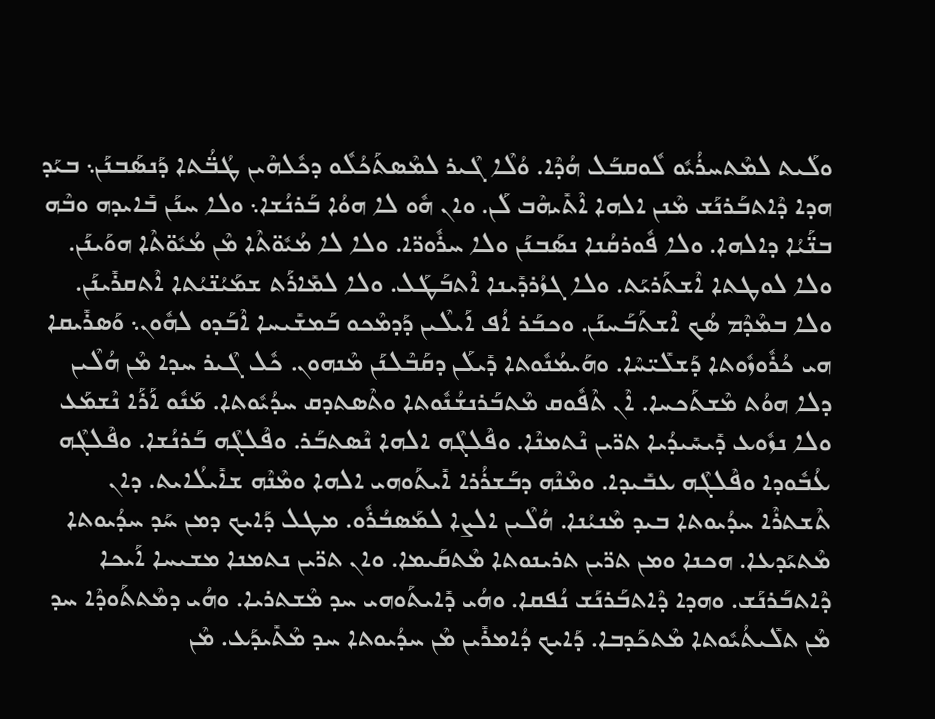ܘܠܰܝܬ ܠܡܶܬܚܪܳܝܽܘ ܠܽܘܩܒܰܠ ܗܳܕܶܐ. ܘܳܠܶܐ ܓܶܝܪ ܠܡܶܣܬܰܟܳܠܽܘ ܕܟܽܠܗܶܝܢ ܛܳܒ̈ܳܬܐ ܕܰܢܣܰܒܢܰܢ܆ ܒܝܰܕ ܗܕܐ ܕܶܐܬܒܰܪܢܰܫ ܡܶܢܢ ܐܠܗܐ ܐܶܬܺܝܗܶܒ ܠܰܢ. ܘܐܢ ܗܽܘ ܠܐ ܗܘܳܐ ܒܰܪܢܳܫܐ܆ ܘܠܐ ܚܢܰܢ ܒܺܐܝܕܗ ܘܒܶܗ ܒܢ̈ܰܝܳܐ ܕܐܠܗܐ. ܘܠܐ ܦܽܘܪܩܳܢܐ ܢܣܰܒܢܰܢ ܘܠܐ ܚܪܽܘܪ̈ܐ. ܘܠܐ ܠܐ ܡܳܝܽܘ̈ܬܶܐ ܡܶܢ ܡܳܝܽܘ̈ܬܶܐ ܗܘܰܝܢܰܢ. ܘܠܐ ܠܘܛܬܐ ܐܶܫܬܰܪܝܰܬ. ܘܠܐ ܓܙܳܪܕܺܝܢܐ ܐܶܬܒܰܛܰܠ. ܘܠܐ ܠܡܺܐܪܰܬ ܫܡܰܝܳܢ̈ܝܳܬܐ ܐܶܬܩܪܺܝܢܰܢ. ܘܠܐ ܒܡܶܕܶܡ ܣܳܟ ܐܶܫܬܰܒܰܚܢܰܢ. ܘܟܒܰܪ ܐܳܦ ܐܰܝܠܶܝܢ ܕܰܕܡܶܟܘ ܒܰܡܫܺܝܚܐ ܐܶܒܰܕܘ ܠܗܽܘܢ܆ ܘܰܣܪܺܝܩܐ ܗܝ ܟܳܪܽܘܙܽܘܬܐ ܕܰܫܠܺܝ̈ܚܶܐ. ܘܗܰܝܡܳܢܽܘܬܐ ܕܺܝܠܰܢ ܕܩܰܒܶܠܢܰܢ ܡܶܢܗܘܢ. ܟܽܠ ܓܶܝܪ ܚܕܐ ܡܶܢ ܗܳܠܶܝܢ ܕܠܐ ܗܘܳܬ ܡܶܫܬܰܟܚܐ. ܐܶܢ ܬܶܦܽܘܩ ܡܶܬܒܰܪܢܫܳܢܽܘܬܐ ܘܬܶܣܬܕܩ ܚܕܳܝܽܘܬܐ. ܡܰܢܽܘ ܐܰܪܰܐ ܢܶܫܡܰܥ ܘܠܐ ܢܙܽܘܥ ܕܺܝܚܺܝܕܳܝܐ ܬܪ̈ܝܢ ܢܶܬܡܢܶܐ. ܘܦܶܠܓܶܗ ܐܠܗܐ ܢܶܣܬܒܰܪ. ܘܦܶܠܓܶܗ ܒܰܪܢܳܫܐ. ܘܦܶܠܓܶܗ ܥܳܒܽܘܕܐ ܘܦܶܠܓܶܗ ܥܒܺܝܕܐ. ܘܡܶܢܶܗ ܕܒܰܫܪܳܪܐ ܐܺܝܬܰܘܗܝ ܐܠܗܐ ܘܡܶܢܶܗ ܫܐܺܝܠܳܐܝܬ. ܕܐܢ ܬܶܫܬܪܶܐ ܚܕܳܝܘܬܐ ܒܝܕ ܡܶܢܝܳܢܐ. ܗܳܠܶܝܢ ܐܠܨܐ ܠܡܰܣܒܳܪܽܘ. ܡܛܠ ܕܰܐܝܟ ܕܡܢ ܚܰܕ ܚܕܳܝܘܬܐ ܡܶܬܝܰܕܥܐ. ܗܟܢܐ ܘܡܢ ܬܪ̈ܝܢ ܬܪܝܢܘܬܐ ܡܶܬܩܰܝܡܐ. ܘܐܢ ܬܪ̈ܝܢ ܢܬܡܢܐ ܡܫܝܚܐ ܐܰܝܟܐ ܕܶܐܬܒܰܪܢܰܫ. ܘܗܕܐ ܕܶܐܬܒܰܪܢܰܫ ܢܳܦܩܐ. ܘܗܳܝ ܕܺܐܝܬܰܘܗܝ ܚܕ ܡܶܫܬܪܝܐ. ܘܗܳܝ ܕܡܶܬܬܰܘܕܶܐ ܚܕ ܡܶܢ ܬܠܺܝܬܳܝܽܘܬܐ ܡܶܬܟܰܕܒܐ. ܕܰܐܝܟ ܕܳܐܡܪܺܝܢ ܡܶܢ ܚܕܳܝܘܬܐ ܚܕ ܡܶܬܺܝܕܰܥ. ܡܶܢ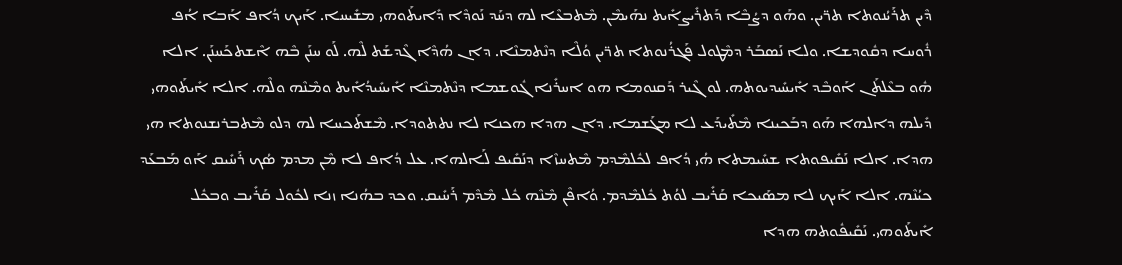ܕܶܝܢ ܬܪܰܝܳܢܘܬܐ ܬܪ̈ܝܢ. ܘܗܰܘ ܕܨܳܒܶܐ ܕܰܬܪܺܝܨܐܺܝܬ ܢܗܰܝܡܶܢ. ܡܶܬܒܥܶܐ ܠܗ ܕܚܰܕ ܢܰܘܕܶܐ ܕܺܐܝܬܰܘܗܝ ܡܫܺܝܚܐ. ܐܰܝܟ ܕܳܐܦ ܐܰܒܐ ܐܳܦ ܪܽܘܚܐ ܕܩܽܘܕܫܐ. ܘܠܐ ܢܰܣܒܰܪ ܕܡܶܛܘܠ ܦܰܓܪܳܢܘܬܐ ܬܪ̈ܝܢ ܘܳܠܶܐ ܕܢܶܬܡܢܶܐ. ܕܐܢ ܗܳܕܶܐ ܓܶܕܫܰܬ ܠܶܗ. ܠܰܘ ܚܢܰܢ ܒܶܗ ܐܶܫܬܟܰܚܢܰܢ. ܐܠܐ ܗܽܘ ܒܥܶܠܬܰܢ ܐܰܘܒܶܕ ܐܺܝܚܺܝܕܝܘܬܗ. ܠܘ ܓܶܝܪ ܕܰܩܢܘܡܐ ܗܘ ܐܚܪܺܢܐ ܓܽܘܫܡܐ ܕܢܶܬܡܢܶܐ ܐܺܝܚܺܝܕܳܐܺܝܬ ܘܡܶܢܶܗ ܘܠܶܗ. ܐܠܐ ܐܺܝܬܰܘܗܝ ܕܺܝܠܗ ܕܐܠܗܐ ܗܰܘ ܕܒܰܟܝܢܐ ܡܶܬܺܝܕܰܥ ܠܐ ܡܓܰܫܡܐ. ܕܐܢ ܗܕܐ ܗܟܢܐ ܠܐ ܢܬܬܘܕܐ. ܡܶܫܬܰܟܚܐ ܠܗ ܕܠܘ ܡܶܬܒܪܢܫܢܘܬܐ ܗܝ ܗܕܐ. ܐܠܐ ܢܰܩܺܝܦܘܬܐ ܫܚܺܝܡܬܐ ܗܳܝ ܕܳܐܦ ܠܟܽܠܡܶܕܡ ܡܶܬܚܙܶܐ ܕܢܰܩܺܝܦ ܠܰܐܠܗܐ. ܥܠ ܕܳܐܦ ܠܐ ܡܶܢ ܡܕܡ ܣܳܟ ܪܰܚܺܝܩ ܐܰܘ ܡܰܒܥܰܕ ܟܝܳܢܶܗ. ܐܠܐ ܐܰܝܟ ܠܐ ܡܣܰܝܟܐ ܩܰܪܺܝܒ ܠܘܳܬ ܟܽܠܡܶܕܡ. ܘܳܐܦܶܢ ܡܶܢܶܗ ܟܽܠ ܡܶܕܶܡ ܪܰܚܺܝܩ. ܘܟܕ ܒܗܳܢܐ ܙܢܐ ܠܟܽܘܠ ܩܰܪܺܝܒ ܘܒܟܽܠ ܐܺܝܬܰܘܗܝ. ܢܰܩܺܝܦܽܘܬܗ ܗܕܐ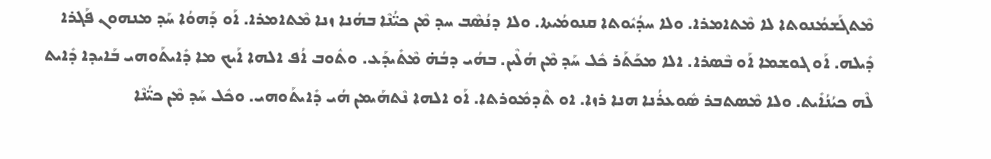ܡܶܬܓܰܫܡܳܢܘܬܐ ܠܐ ܡܶܬܐܡܪܐ. ܘܠܐ ܚܕܳܝܽܘܬܐ ܩܢܘܡܳܝܬܐ. ܘܠܐ ܕܢܳܣܶܒ ܚܕ ܡܶܢ ܟܝ̈ܳܢܶܐ ܒܗܳܢܐ ܙܢܐ ܡܶܬܐܡܪܐ. ܐܰܘ ܕܰܗܘܳܐ ܚܰܕ ܡܢܗܘܢ ܦܰܓܪܐ ܕܺܝܠܗ. ܐܰܘ ܓܘܫܡܐ ܐܰܘ ܒܶܣܪܐ. ܐܠܐ ܡܟܰܬܰܪ ܟܽܠ ܚܰܕ ܡܶܢ ܗܳܠܶܝܢ. ܒܗܳܝ ܕܒܳܗ̇ ܡܶܬܺܝܕܰܥ. ܘܬܽܘܒ ܐܳܦ ܐܠܗܐ ܐܰܝܟ ܡܐ ܕܺܐܝܬܰܘܗܝ ܒܰܐܝܕܐ ܕܺܐܝܬ ܠܶܗ ܟܝܳܢܳܐܺܝܬ. ܘܠܐ ܡܶܣܬܒܪ ܣܽܘܥܪܳܢܐ ܗܢܐ ܪܙܐ. ܐܘ ܬܶܕܡܽܘܪܬܐ. ܐܰܘ ܐܠܗܐ ܢܶܬܗܰܝܡܢ ܗܳܝ ܕܺܐܝܬܰܘܗܝ. ܘܟܽܠ ܚܰܕ ܡܶܢ ܟܝ̈ܳܢܶܐ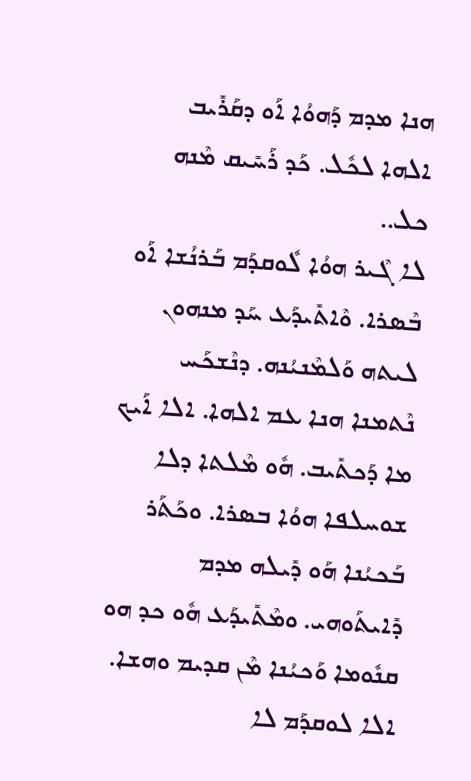ܗܢܐ ܡܕܡ ܕܰܗܘܳܐ ܐܰܘ ܕܩܰܪܺܝܒ ܐܠܗܐ ܠܟܽܠ. ܟܰܕ ܪܰܚܺܝܩ ܡܶܢܗ ܟܠ..
ܠܐ ܓܶܝܪ ܗܘܳܐ ܠܽܘܩܕܰܡ ܒܰܪܢܳܫܐ ܐܰܘ ܒܶܣܪܐ. ܘܶܐܬܺܝܕܰܥ ܚܰܕ ܡܢܗܘܢ ܠܝܬܗ ܘܰܠܡܶܢܝܳܢܗ. ܕܢܶܫܟܰܚ ܢܶܬܡܢܐ ܗܢܐ ܥܡ ܐܠܗܐ. ܐܠܐ ܐܰܝܟ ܡܐ ܕܰܟܬܺܝܒ. ܗܽܘ ܡܶܠܬܐ ܕܠܐ ܫܘܚܠܦܐ ܗܘܳܐ ܒܣܪܐ. ܘܟܰܬܰܪ ܒܰܟܝܳܢܐ ܗܰܘ ܕܺܝܠܗ ܡܕܡ ܕܺܐܝܬܰܘܗܝ. ܘܡܶܬܺܝܕܰܥ ܗܽܘ ܟܕ ܗܘ ܩܢܽܘܡܐ ܘܰܟܝܳܢܐ ܡܶܢ ܩܕܝܡ ܘܗܫܐ. ܐܠܐ ܠܘܩܕܰܡ ܠܐ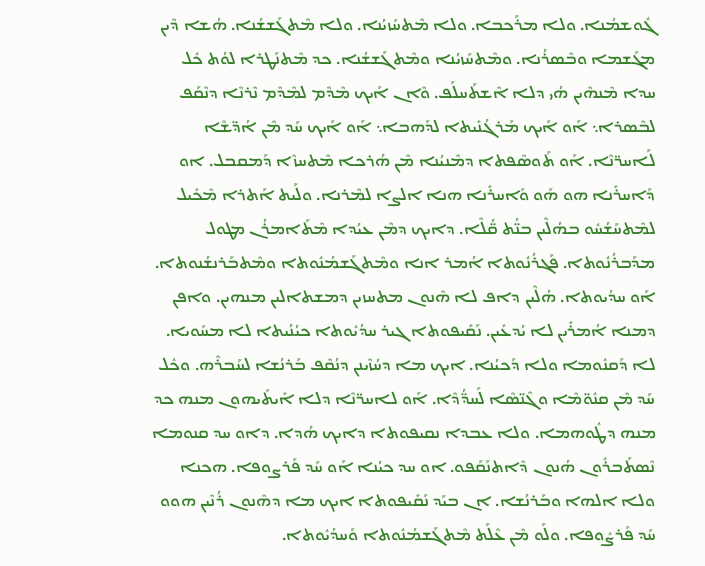ܓܽܘܫܡܳܢܐ. ܘܠܐ ܡܪܰܟܒܐ. ܘܠܐ ܡܶܬܚܰܙܝܳܢܐ. ܘܠܐ ܡܶܬܓܰܫܫܳܢܐ. ܗܳܫܐ ܕܶܝܢ ܡܓܰܫܡܐ ܘܒܶܣܪܳܢܐ. ܘܡܶܬܚܰܙܝܳܢܐ ܘܡܶܬܓܰܫܫܳܢܐ. ܟܕ ܡܶܬܢܰܛܪܐ ܠܘܳܬ ܟܽܠ ܚܕܐ ܡܶܢܗܶܝܢ ܗܳܝ ܕܠܐ ܐܶܫܬܰܚܠܰܦ. ܘܶܐܢ ܐܰܝܟ ܡܶܕܶܡ ܠܡܶܕܶܡ ܢܶܪܢܶܐ ܕܢܶܩܰܦ ܠܒܶܣܪܐ܆ ܐܰܘ ܐܰܝܟ ܡܰܪܓܳܢܺܝܬܐ ܠܕܰܗܒܐ܆ ܐܰܘ ܐܰܝܟ ܚܰܕ ܡܶܢ ܐܳܕ̈ܫܶܐ ܠܰܐܚܪ̈ܢܶܐ. ܐܰܘ ܬܰܘܣܶܦܬܐ ܕܡܶܢܝܳܢܐ ܡܶܢ ܗܳܪܟܐ ܡܶܬܚܙܶܐ ܕܰܡܩܒܠ. ܐܘ ܕܰܐܚܪܺܢܐ ܗܘ ܗܰܘ ܘܰܐܚܪܺܢܐ ܗܢܐ ܐܠܨܐ ܠܡܶܪܢܐ. ܘܠܰܝܬ ܐܰܬܪܐ ܡܶܟܺܝܠ ܠܡܶܬܚܰܫܳܚܽܘ ܒܗܳܠܶܝܢ ܒܢ̈ܳܬ ܩ̈ܳܠܶܐ. ܕܐܝܟ ܕܡܶܢ ܥܝܳܕܐ ܡܶܬܰܐܡܪܳܢ ܡܛܘܠ ܡܕܰܒܪܳܢܽܘܬܐ. ܦܰܓܪܳܢܽܘܬܐ ܐܳܡܪ ܐܢܐ ܘܡܶܬܓܰܫܡܳܢܽܘܬܐ ܘܡܶܬܒܰܪܢܫܳܢܘܬܐ. ܐܰܘ ܚܕܳܝܘܬܐ. ܗܳܠܶܝܢ ܕܐܦ ܠܐ ܗܶܢܘܢ ܡܬܚܙܝܢ ܕܡܫܬܐܠܝܢ ܡܢܗܝܢ. ܘܐܦܢ ܕܡܢܐ ܐܳܡܪܺܝܢ ܠܐ ܝܳܕܥܺܝܢ. ܢܰܩܺܝܦܘܬܐ ܓܝܪ ܚܕܳܝܽܘܬܐ ܟܝܳܢܳܝܬܐ ܠܐ ܡܚܰܘܝܐ. ܠܐ ܕܰܩܢܽܘܡܐ ܘܠܐ ܕܰܟܝܳܢܐ. ܐܝܟ ܡܐ ܕܚܳܙܶܝܢܢ ܕܢܳܩܶܦ ܒܰܪܢܳܫܐ ܠܚܰܒܪܶܗ. ܘܟܽܠ ܚܰܕ ܡܶܢ ܩܢܽܘ̈ܡܶܐ ܘܓܶܢ̈ܣܶܐ ܠܰܚܕ̈ܳܕܶܐ. ܐܰܘ ܠܐܚܪ̈ܢܶܐ ܕܠܐ ܐܺܝܬܰܝܗܘܢ ܡܢܗ ܟܕ ܡܢܗ ܕܛܽܘܗܡܐ. ܘܠܐ ܥܒܕܐ ܢܩܝܦܘܬܐ ܕܐܝܟ ܗܳܕܐ. ܕܐܘ ܚܕ ܩܢܘܡܐ ܢܶܣܬܰܒܪܽܘܢ ܗܳܢܘܢ ܕܶܐܬܢܰܩܰܦܘ. ܐܘ ܚܕ ܟܝܳܢܐ ܐܰܘ ܚܰܕ ܦܰܪܨܘܦܐ. ܗܟܢܐ ܘܠܐ ܐܠܗܐ ܘܒܰܪܢܳܫܐ. ܐܢ ܒܝܰܕ ܢܰܩܺܝܦܘܬܐ ܐܝܟ ܡܐ ܕܗܶܢܘܢ ܪܳܢܶܝܢ ܗܘܘ ܚܰܕ ܦܰܪܨܽܘܦܐ. ܘܠܰܘ ܡܶܢ ܥܶܠܰܬ ܡܶܬܓܰܫܡܳܢܽܘܬܐ ܘܰܚܕܳܝܽܘܬܐ.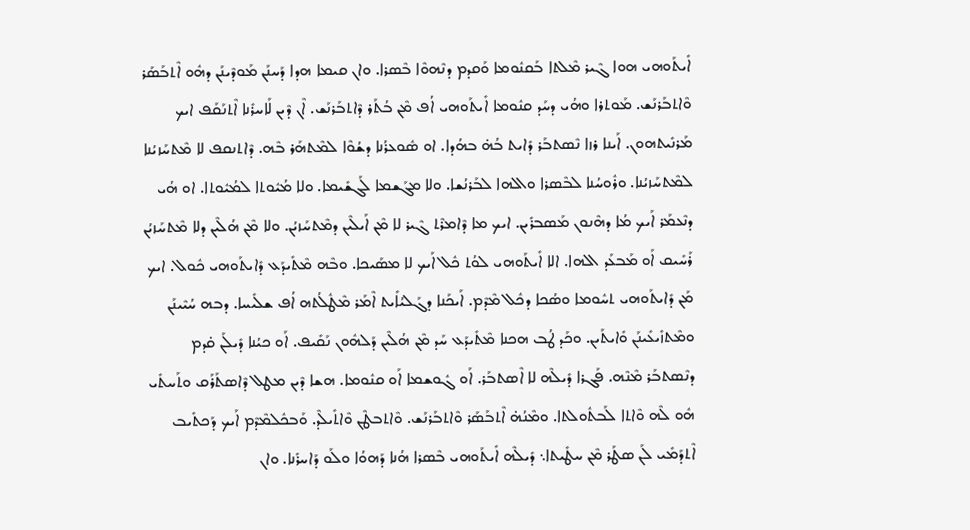ܐܺܝܬܰܘܗܝ ܗܘܐ ܓܶܝܪ ܡܶܠܬܐ ܒܰܩܢܽܘܡܐ ܘܰܩܕܡ ܕܢܶܗܘܶܐ ܒܶܣܪܐ. ܘܐܢ ܩܝܡܐ ܗܕܐ ܕܰܚܢܰܢ ܡܰܘܕܶܝܢܰܢ ܕܗܽܘ ܐܶܬܒܰܣܰܪ ܘܶܐܬܒܰܪܢܰܫ. ܡܰܘܬܪܐ ܘܗܳܝ ܕܚܰܕ ܩܢܽܘܡܐ ܐܺܝܬܰܘܗܝ ܐܳܦ ܡܶܢ ܒܳܬܰܪ ܕܶܐܬܒܰܪܢܰܫ. ܐܶܢ ܕܶܝܢ ܠܰܐܚܪܺܢܐ ܐܶܬܢܰܩܰܦ ܐܝܟ ܡܰܪܢܺܝܬܗܘܢ. ܐܰܝܢܐ ܪܙܐ ܢܶܣܬܒܰܪ ܕܺܐܝܬ ܒܳܗ̇ ܒܗܳܕܐ. ܐܘ ܣܽܘܥܪܳܢܐ ܕܫܳܘܶܐ ܠܡܶܬܗܰܪ ܒܶܗ. ܕܶܐܬܢܩܦ ܠܐ ܡܶܬܚܰܙܝܳܢܐ ܠܡܶܬܚܰܙܝܳܢܐ. ܘܪܽܘܚܳܢܐ ܠܒܶܣܪܐ ܘܐܠܗܐ ܠܒܰܪܢܳܫܐ. ܘܠܐ ܡܓܰܫܡܐ ܠܰܓܫܺܝܡܐ. ܘܠܐ ܡܳܝܽܘܬܐ ܠܡܳܝܽܘܬܐ. ܐܘ ܗܳܝ ܕܢܶܥܡܰܪ ܐܰܝܟ ܡܳܐ ܕܗܶܢܘܢ ܡܰܣܒܪܺܝܢ. ܐܝܟ ܡܐ ܕܶܐܡܪܶܬ ܓܶܝܪ ܠܐ ܡܶܢ ܐܰܝܠܶܝܢ ܕܡܶܬܚܰܙܝܳܢ. ܘܠܐ ܡܶܢ ܗܳܠܶܝܢ ܕܠܐ ܡܶܬܚܰܙܝܳܢ ܪܰܚܺܝܩ ܐܰܘ ܡܰܒܥܰܕ ܐܠܗܐ. ܐܠܐ ܐܺܝܬܰܘܗܝ ܠܘܳܬ ܟܽܠ ܐܰܝܟ ܠܐ ܡܣܰܝܟܐ. ܘܒܶܗ ܡܶܬܺܝܕܰܥ ܕܺܐܝܬܰܘܗܝ ܟܽܘܠ. ܐܝܟ ܡܰܢ ܕܺܐܝܬܰܘܗܝ ܬܚܽܘܡܐ ܘܣܳܟܐ ܕܟܽܠ ܡܶܕܶܡ. ܐܰܝܟܰܢܐ ܕܓܰܠܝܳܐܺܝܬ ܐܶܡܰܪ ܡܶܛܽܠܳܬܗ ܐܳܦ ܫܠܺܝܚܐ. ܕܒܗ ܚܳܝܶܝܢܰܢ ܘܡܶܬܙܺܝܥܺܝܢܰܢ ܘܺܐܝܬܰܝܢ. ܘܟܰܕ ܛܳܒ ܗܟܢܐ ܡܶܬܺܝܕܰܥ ܚܰܕ ܡܶܢ ܗܳܠܶܝܢ ܕܰܠܗܽܘܢ ܢܰܩܺܝܦ. ܐܰܘ ܟܝܳܢܐ ܕܺܝܠܰܢ ܩ̇ܕܡ ܕܢܶܣܬܒܰܪ ܡܶܢܶܗ. ܦܰܓܪܐ ܕܺܝܠܶܗ ܠܐ ܐܶܣܬܒܰܪ. ܐܰܘ ܓܽܘܫܡܐ ܐܰܘ ܩܢܽܘܡܐ. ܗܫܐ ܕܶܝܢ ܡܛܠ ܕܶܐܣܬܰܪܰܩ ܘܬܰܚܬܺܝ ܗܽܘ ܠܶܗ ܘܶܐܬܐ ܠܰܒܬܽܘܠܬܐ. ܘܡܶܢܳܗ̇ ܐܶܬܒܰܣܰܪ ܘܶܐܬܒܰܪܢܰܫ. ܘܶܐܬܒܛܶܢ ܘܶܐܬܺܝܠܶܕ. ܘܰܒܟܽܠܡܶܕܶܡ ܐܰܝܟ ܕܰܟܬܺܝܒ ܐܶܬܕܰܡܺܝ ܠܰܢ ܣܛܰܪ ܡܶܢ ܚܛܺܝܬܐ܆ ܕܺܝܠܶܗ ܐܺܝܬܰܘܗܝ ܒܶܣܪܐ ܗܳܢܐ ܕܰܗܘܳܐ ܘܠܰܘ ܕܰܐܚܪܺܢܐ. ܘܐܢ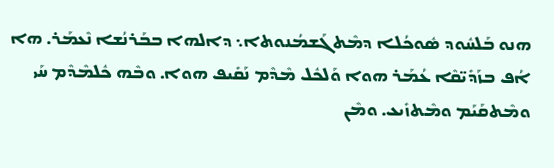ܗܢܘ ܒܰܠܚܽܘܕ ܣܽܘܟܳܠܐ ܕܡܶܬܓܰܫܡܳܢܘܬܐ܆ ܕܐܠܗܐ ܒܒܰܪܢܳܫܐ ܢܶܥܡܰܪ. ܗܐ ܐܳܦ ܒܙܰܕܺܝ̈ܩܶܐ ܥܳܡܰܪ ܗܘܐ ܘܰܠܟܽܠ ܡܶܕܶܡ ܢܰܩܺܝܦ ܗܘܐ. ܘܒܶܗ ܟܽܠܡܶܕܶܡ ܚܰܝ ܘܡܶܬܩܰܝܰܡ ܘܡܶܬܙܺܝܥ. ܘܡܶܢ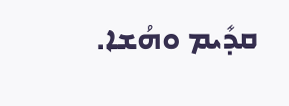ܩܕܺܝܡ ܘܗܳܫܐ.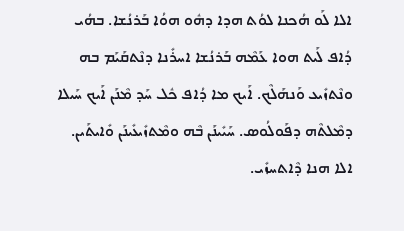ܐܠܐ ܠܰܘ ܗܳܟܢܐ ܠܘܳܬ ܗܕܐ ܕܗܽܘ ܗܘܳܐ ܒܰܪܢܳܫܐ. ܒܗܳܝ ܕܳܐܦ ܠܰܝܬ ܗܘܐ ܥܰܡܶܗ ܒܰܪܢܳܫܐ ܐܚܪܺܢܐ ܕܢܶܬܩܰܝܰܡ ܒܗ ܘܢܶܬܙܺܝܥ ܘܰܢܗܰܠܶܟ. ܐܰܝܟ ܡܐ ܕܳܐܦ ܟܽܠ ܚܰܕ ܡܶܢܰܢ ܐܰܝܟ ܚܰܝܠܐ ܕܡܶܠܬܶܗ ܕܦܰܘܠܳܘܣ. ܚܰܝܺܝܢܰܢ ܒܶܗ ܘܡܶܬܙܺܝܥܺܝܢܰܢ ܘܺܐܝܬܰܝܢ. ܐܠܐ ܗܢܐ ܕܶܐܬܚܙܺܝ.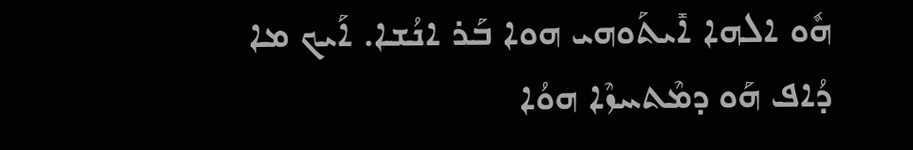ܗܽܘ ܐܠܗܐ ܐܺܝܬܰܘܗܝ ܗܘܐ ܒܰܪ ܐܢܳܫܐ. ܐܰܝܟ ܡܐ ܕܳܐܦ ܗܰܘ ܕܡܶܬܚܙܶܐ ܗܘܳܐ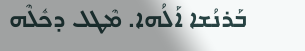ܒܰܪܢܳܫܐ ܐܰܠܳܗܐ. ܡܶܛܠ ܕܟܽܠܶܗ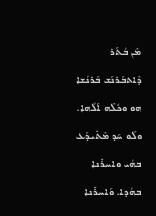ܡܶܢ ܒܳܬܰܪ ܕܶܐܬܒܰܪܢܰܫ ܒܰܪܢܳܫܐ ܗܘ ܘܟܽܠܶܗ ܐܰܠܳܗܐ. ܘܠܰܘ ܚܰܕ ܡܶܬܺܝܕܰܥ ܒܗܳܝ ܘܐܚܪܺܢܐ ܒܗܳܕܐ. ܘܰܐܚܪܺܢܐ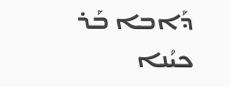ܕܰܐܒܐ ܒܰܪ ܟܝܳܢܐ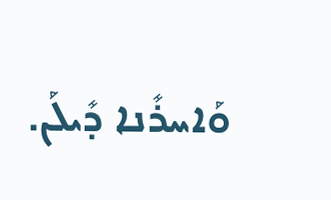ܘܰܐܚܪܺܢܐ ܕܺܝܠܰܢ.